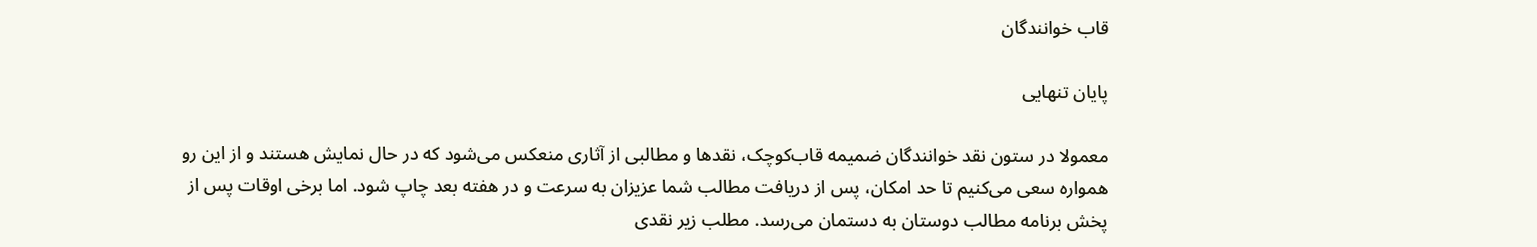قاب خوانندگان

پایان ‌تنهایی

معمولا در ستون نقد خوانندگان ضمیمه قاب‌کوچک، نقدها و مطالبی از آثاری منعکس می‌شود که در حال نمایش هستند و از این رو همواره سعی می‌کنیم تا حد امکان، پس از دریافت مطالب شما عزیزان به سرعت و در هفته بعد چاپ شود. اما برخی اوقات پس از پخش برنامه مطالب دوستان به دستمان می‌رسد. مطلب زیر نقدی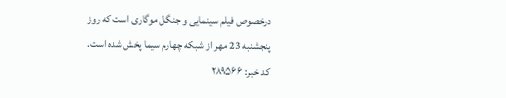درخصوص فیلم سینمایی و جنگل موگاری است که روز پنجشنبه 23 مهر از شبکه چهارم سیما پخش شده است.
کد خبر: ۲۸۹۵۶۶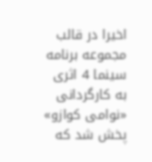اخیرا در قالب مجموعه برنامه سینما 4 اثری به کارگردانی «نوامی کوازو» پخش شد که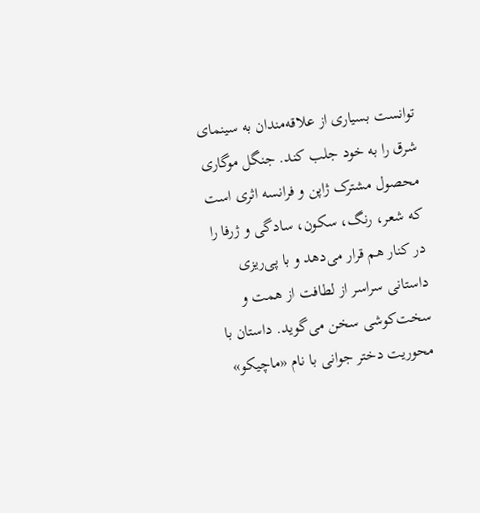توانست بسیاری از علاقه‌مندان به سینمای شرق را به خود جلب کند. جنگل موگاری محصول مشترک ژاپن و فرانسه اثری است که شعر، رنگ، سکون، سادگی و ژرفا را در کنار هم قرار می‌دهد و با پی‌ریزی داستانی سراسر از لطافت از همت و سخت‌کوشی سخن می‌گوید. داستان با محوریت دختر جوانی با نام «ماچیکو»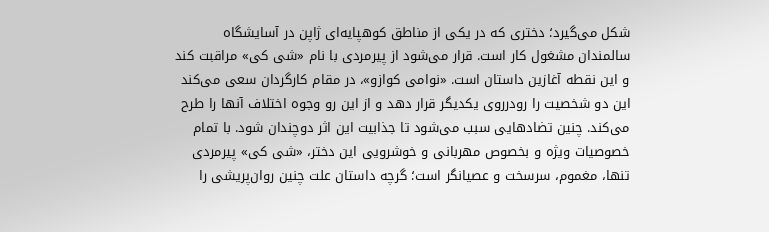شکل می‌گیرد؛ دختری که در یکی از مناطق کوهپایه‌ای ژاپن در آسایشگاه سالمندان مشغول کار است. قرار می‌شود از پیرمردی با نام «شی ‌کی» مراقبت کند و این نقطه آغازین داستان است. «نوامی کوازو»، در مقام کارگردان سعی می‌کند این دو شخصیت را رودرروی یکدیگر قرار دهد و از این رو وجوه اختلاف آنها را طرح می‌کند. چنین تضادهایی سبب می‌شود تا جذابیت این اثر دوچندان شود. با تمام خصوصیات ویژه و بخصوص مهربانی و خوشرویی این دختر، «شی کی‌» پیرمردی تنها، مغموم، سرسخت و عصیانگر است؛ گرچه داستان علت چنین روان‌پریشی را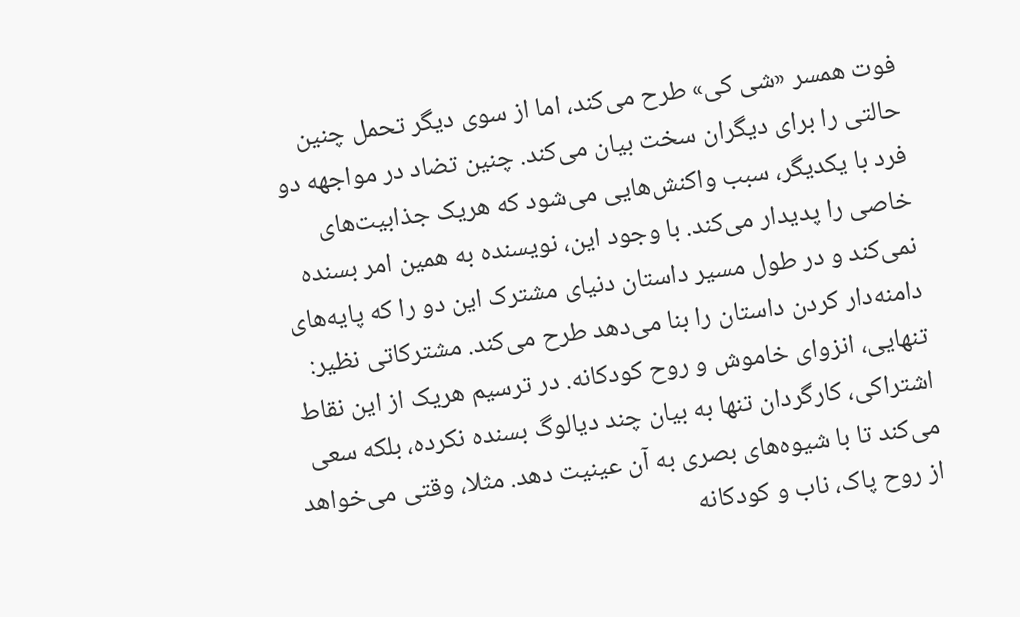فوت همسر «شی‌ کی» طرح می‌کند، اما از سوی دیگر تحمل چنین حالتی را برای دیگران سخت بیان می‌کند. چنین تضاد در مواجهه دو فرد با یکدیگر، سبب واکنش‌هایی می‌شود که هریک جذابیت‌های خاصی را پدیدار می‌کند. با وجود این، نویسنده به همین امر بسنده نمی‌کند و در طول مسیر داستان دنیای مشترک این دو را که پایه‌های دامنه‌دار کردن داستان را بنا می‌دهد طرح می‌کند. مشترکاتی نظیر: تنهایی، انزوای خاموش و روح کودکانه. در ترسیم هریک از این نقاط اشتراکی، کارگردان تنها به بیان چند دیالوگ بسنده نکرده، بلکه سعی می‌کند تا با شیوه‌های بصری به آن عینیت دهد. مثلا، وقتی می‌خواهد از روح پاک، ناب و کودکانه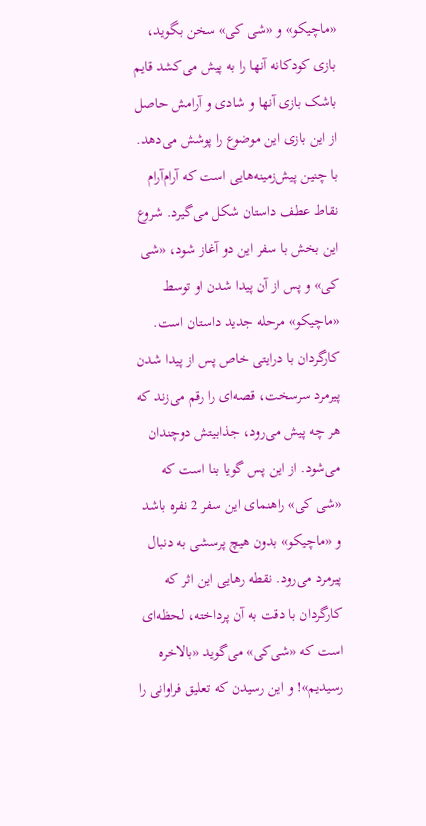«ماچیکو» و «شی کی» سخن بگوید، بازی کودکانه آنها را به پیش می‌کشد قایم باشک بازی آنها و شادی و آرامش حاصل از این بازی این موضوع را پوشش می‌دهد. با چنین پیش‌زمینه‌هایی است که آرام‌آرام نقاط عطف داستان شکل می‌گیرد. شروع این بخش با سفر این دو آغاز شود، «شی کی» و پس از آن پیدا شدن او توسط «ماچیکو» مرحله جدید داستان است. کارگردان با درایتی خاص پس از پیدا شدن پیرمرد سرسخت، قصه‌ای را رقم می‌زند که هر چه پیش می‌رود، جذابیتش دوچندان می‌شود. از این پس گویا بنا است که «شی‌ کی» راهنمای این سفر 2 نفره باشد و «ماچیکو» بدون هیچ پرسشی به دنبال پیرمرد می‌رود. نقطه رهایی این اثر که کارگردان با دقت به آن پرداخته، لحظه‌ای است که «شی‌کی» می‌گوید «بالاخره رسیدیم»! و این رسیدن که تعلیق فراوانی را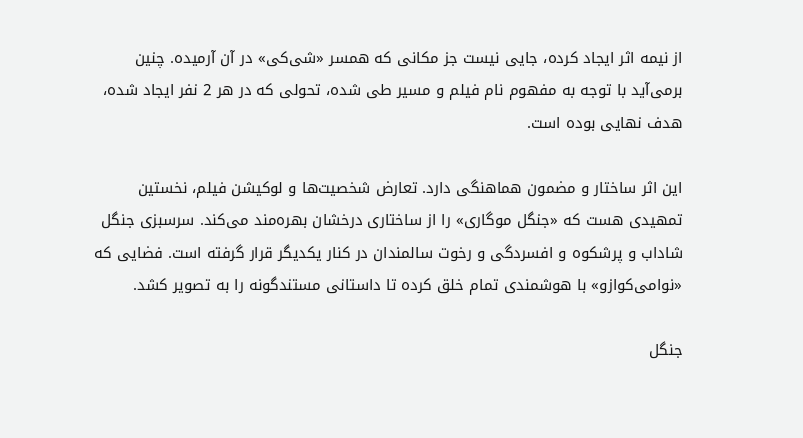از نیمه اثر ایجاد کرده، جایی نیست جز مکانی که همسر «شی‌کی» در آن آرمیده. چنین برمی‌آید با توجه به مفهوم نام فیلم و مسیر طی شده، تحولی که در هر 2 نفر ایجاد شده، هدف نهایی بوده است.

این اثر ساختار و مضمون هماهنگی دارد. تعارض شخصیت‌ها و لوکیشن فیلم، نخستین تمهیدی هست که «جنگل موگاری» را از ساختاری درخشان بهره‌مند می‌کند. سرسبزی جنگل شاداب و پرشکوه و افسردگی و رخوت سالمندان در کنار یکدیگر قرار گرفته است. فضایی که «نوامی‌کوازو» با هوشمندی تمام خلق کرده تا داستانی مستندگونه را به تصویر کشد.

جنگل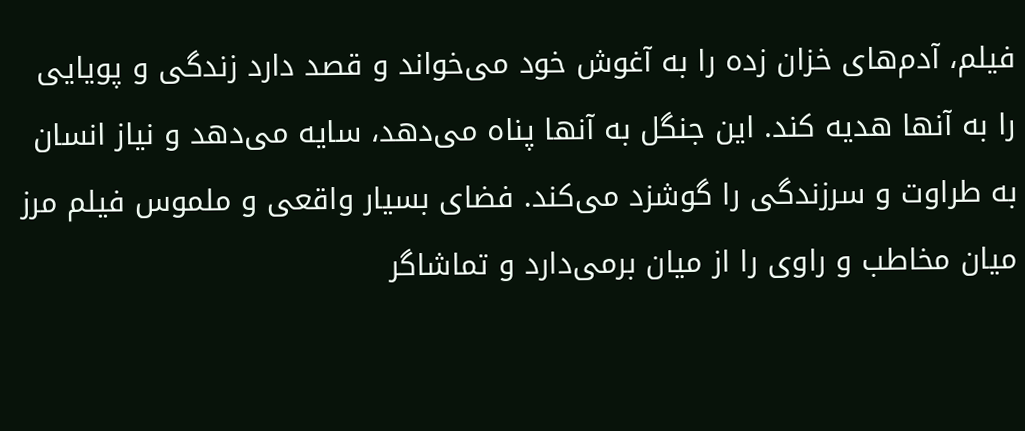فیلم، آدم‌های خزان زده را به آغوش خود می‌خواند و قصد دارد زندگی و پویایی را به آنها هدیه کند. این جنگل به آنها پناه می‌دهد، سایه می‌دهد و نیاز انسان به طراوت و سرزندگی را گوشزد می‌کند. فضای بسیار واقعی و ملموس فیلم مرز میان مخاطب و راوی را از میان برمی‌دارد و تماشاگر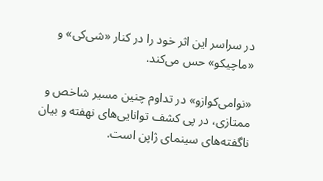در سراسر این اثر خود را در کنار «شی‌کی» و «ماچیکو» حس می‌کند.

«نوامی‌کوازو» در تداوم چنین مسیر شاخص و ممتازی، در پی کشف توانایی‌های نهفته و بیان ناگفته‌های سینمای ژاپن است.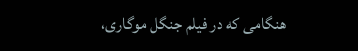هنگامی که در فیلم جنگل موگاری،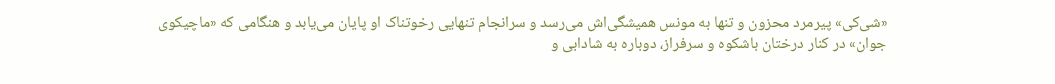«شی‌کی» پیرمرد محزون و تنها به مونس همیشگی‌اش می‌رسد و سرانجام تنهایی رخوتناک او پایان می‌یابد و هنگامی که «ماچیکوی جوان» در کنار درختان باشکوه و سرفراز، دوباره به شادابی و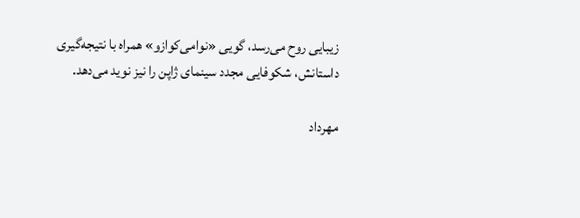زیبایی روح می‌رسد، گویی «نوامی‌کوازو» همراه با نتیجه‌گیری داستانش، شکوفایی مجدد سینمای ژاپن را نیز نوید می‌دهد.

مهرداد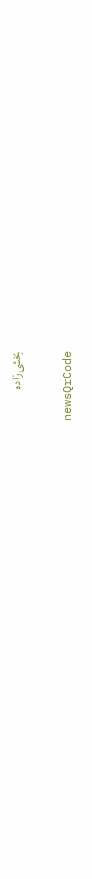بخشی‌زاده

newsQrCode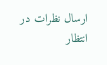ارسال نظرات در انتظار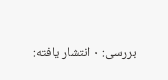بررسی: ۰ انتشار یافته: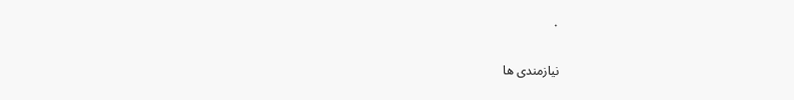۰

نیازمندی ها